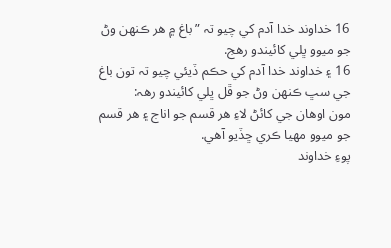16 خداوند خدا آدم کي چيو تہ ”باغ ۾ هر ڪنهن وڻ جو ميوو ڀلي کائيندو رهج.
16 ۽ خداوند خدا آدم کي حڪم ڏيئي چيو تہ تون باغ جي سڀ ڪنهن وڻ جو ڦل ڀلي کائيندو رهہ:
مون اوهان جي کائڻ لاءِ هر قسم جو اناج ۽ هر قسم جو ميوو مهيا ڪري ڇڏيو آهي.
پوءِ خداوند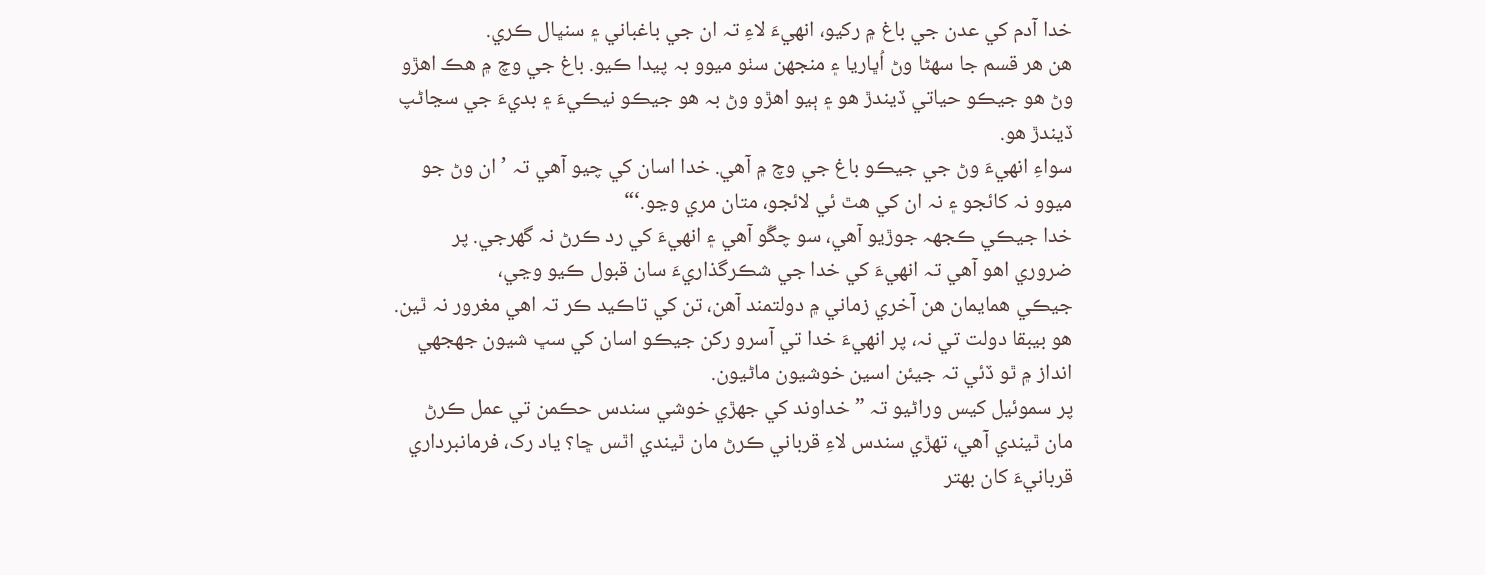خدا آدم کي عدن جي باغ ۾ رکيو، انهيءَ لاءِ تہ ان جي باغباني ۽ سنڀال ڪري.
هن هر قسم جا سهڻا وڻ اُڀاريا ۽ منجھن سٺو ميوو بہ پيدا ڪيو. باغ جي وچ ۾ هڪ اهڙو وڻ هو جيڪو حياتي ڏيندڙ هو ۽ ٻيو اهڙو وڻ بہ هو جيڪو نيڪيءَ ۽ بديءَ جي سڃاڻپ ڏيندڙ هو.
سواءِ انهيءَ وڻ جي جيڪو باغ جي وچ ۾ آهي. خدا اسان کي چيو آهي تہ ’ان وڻ جو ميوو نہ کائجو ۽ نہ ان کي هٿ ئي لائجو، متان مري وڃو.‘“
خدا جيڪي ڪجھہ جوڙيو آهي، سو چڱو آهي ۽ انهيءَ کي رد ڪرڻ نہ گھرجي. پر ضروري اهو آهي تہ انهيءَ کي خدا جي شڪرگذاريءَ سان قبول ڪيو وڃي،
جيڪي همايمان هن آخري زماني ۾ دولتمند آهن، تن کي تاڪيد ڪر تہ اهي مغرور نہ ٿين. هو بيبقا دولت تي نہ، پر انهيءَ خدا تي آسرو رکن جيڪو اسان کي سڀ شيون جھجھي انداز ۾ ٿو ڏئي تہ جيئن اسين خوشيون ماڻيون.
پر سموئيل کيس وراڻيو تہ ”خداوند کي جهڙي خوشي سندس حڪمن تي عمل ڪرڻ مان ٿيندي آهي، تهڙي سندس لاءِ قرباني ڪرڻ مان ٿيندي اٿس ڇا؟ ياد رک، فرمانبرداري قربانيءَ کان بهتر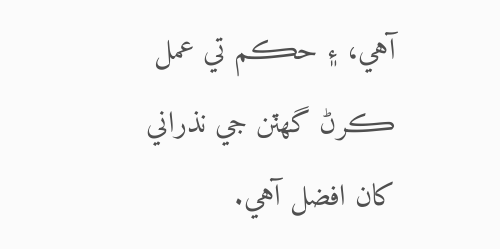آهي، ۽ حڪم تي عمل ڪرڻ گھٽن جي نذراني کان افضل آهي.